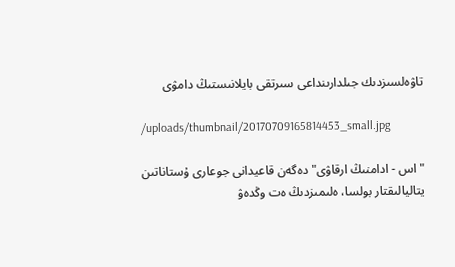تاۋەلسىزدىك جىلدارىنداعى سىرتقى بايلانىستىڭ دامۋى

/uploads/thumbnail/20170709165814453_small.jpg

"اس - ادامنىڭ ارقاۋى" دەگەن قاعيدانى جوعارى ۇستاناتىن يتاليالىقتار بولسا، ەلىمىزدىڭ ەت وڭدەۋ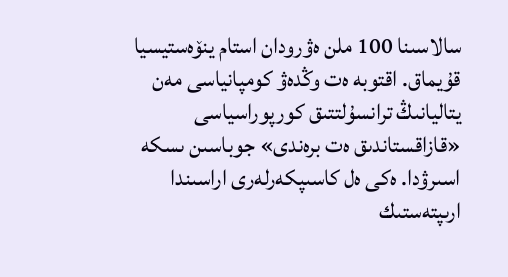سالاسىنا 100 ملن ەۋرودان استام ينۆەستيسيا قۇيماق. اقتوبە ەت وڭدەۋ كومپانياسى مەن يتاليانىڭ ترانسۇلتتىق كورپوراسياسى «قازاقستاندىق ەت برەندى» جوباسىن ىسكە اسىرۋدا. ەكى ەل كاسىپكەرلەرى اراسىندا ارىپتەستىك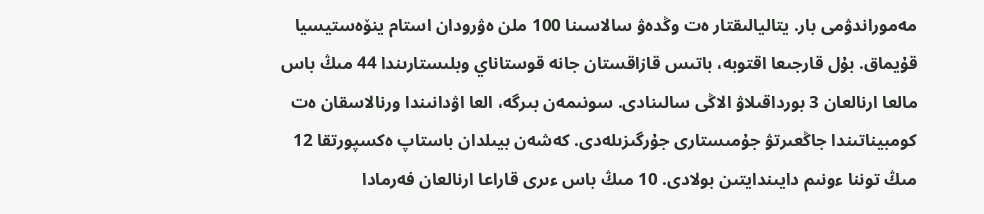مەموراندۋمى بار. يتاليالىقتار ەت وڭدەۋ سالاسىنا 100 ملن ەۋرودان استام ينۆەستيسيا قۇيماق. بۇل قارجىعا اقتوبە، باتىس قازاقستان جانە قوستاناي وبلىستارىندا 44 مىڭ باس مالعا ارنالعان 3 بورداقىلاۋ الاڭى سالىنادى. سونىمەن بىرگە، العا اۋدانىندا ورنالاسقان ەت كومبيناتىندا جاڭعىرتۋ جۇمىستارى جۇرگىزىلەدى. كەشەن بيىلدان باستاپ ەكسپورتقا 12 مىڭ توننا ءونىم دايىندايتىن بولادى. 10 مىڭ باس ءىرى قاراعا ارنالعان فەرمادا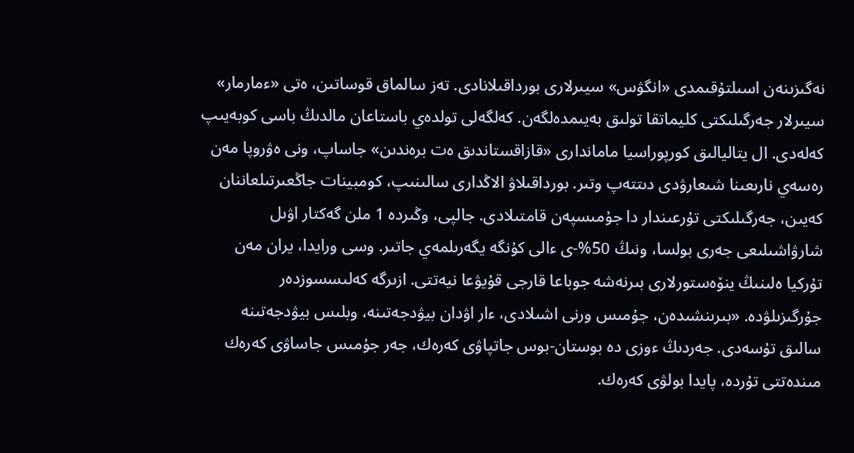نەگىزىنەن اسىلتۇقىمدى «انگۋس» سيىرلارى بورداقىلانادى. تەز سالماق قوساتىن، ەتى «ءمارمار» سيىرلار جەرگىلىكتى كليماتقا تولىق بەيىمدەلگەن. كەلگەلى تولدەي باستاعان مالدىڭ باسى كوبەيىپ كەلەدى. ال يتاليالىق كورپوراسيا ماماندارى «قازاقستاندىق ەت برەندىن» جاساپ، ونى ەۋروپا مەن رەسەي نارىعىنا شىعارۋدى دىتتەپ وتىر. بورداقىلاۋ الاڭدارى سالىنىپ، كومبينات جاڭعىرتىلعاننان كەيىن، جەرگىلىكتى تۇرعىندار دا جۇمىسپەن قامتىلادى. جالپى، وڭىردە 1 ملن گەكتار اۋىل شارۋاشىلىعى جەرى بولسا، ونىڭ 50%-ى ءالى كۇنگە يگەرىلمەي جاتىر. وسى ورايدا، يران مەن تۇركيا ەلىنىڭ ينۆەستورلارى بىرنەشە جوباعا قارجى قۇيۋعا نيەتتى. ازىرگە كەلىسسوزدەر جۇرگىزىلۋدە. «بىرىنشىدەن، جۇمىس ورنى اشىلادى، ءار اۋدان بيۋدجەتىنە، وبلىس بيۋدجەتىنە سالىق تۇسەدى. جەردىڭ ءوزى دە بوستان-بوس جاتپاۋى كەرەك، جەر جۇمىس جاساۋى كەرەك مىندەتتى تۇردە، پايدا بولۋى كەرەك.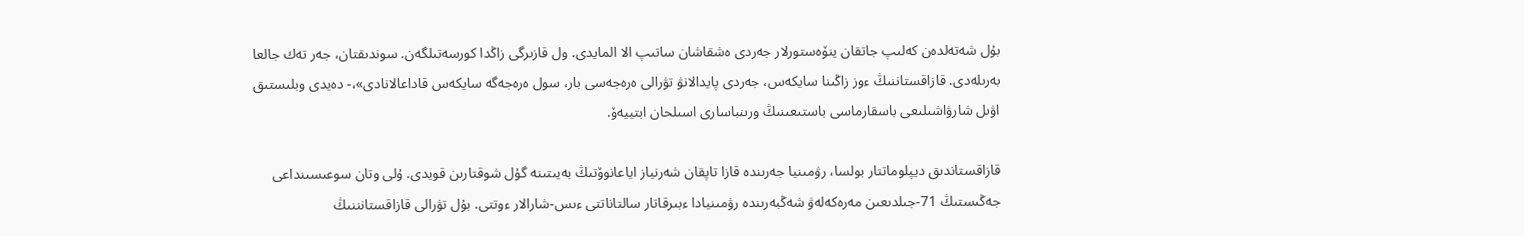بۇل شەتەلدەن كەلىپ جاتقان ينۆەستورلار جەردى ەشقاشان ساتىپ الا المايدى. ول قازىرگى زاڭدا كورسەتىلگەن. سوندىقتان، جەر تەك جالعا بەرىلەدى. قازاقستاننىڭ ءوز زاڭىنا سايكەس، جەردى پايدالانۋ تۋرالى ەرەجەسى بار، سول ەرەجەگە سايكەس قاداعالانادى»،- دەيدى وبلىستىق اۋىل شارۋاشىلىعى باسقارماسى باستىعىنىڭ ورىنباسارى اسىلحان ابتييەۆ.

قازاقستاندىق ديپلوماتتار بولسا، رۋمىنيا جەرىندە قازا تاپقان شەرنياز اياعانوۆتىڭ بەيىتىنە گۇل شوقتارىن قويدى. ۇلى وتان سوعىسىنداعى جەڭىستىڭ 71-جىلدىعىن مەرەكەلەۋ شەڭبەرىندە رۋمىنيادا ءبىرقاتار سالتاناتتى ءىس-شارالار ءوتتى. بۇل تۋرالى قازاقستانننىڭ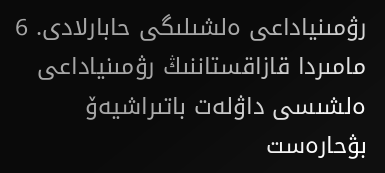رۋمىنياداعى ەلشىلىگى حابارلادى. 6 مامىردا قازاقستاننىڭ رۋمىنياداعى ەلشىسى داۋلەت باتىراشيەۆ بۋحارەست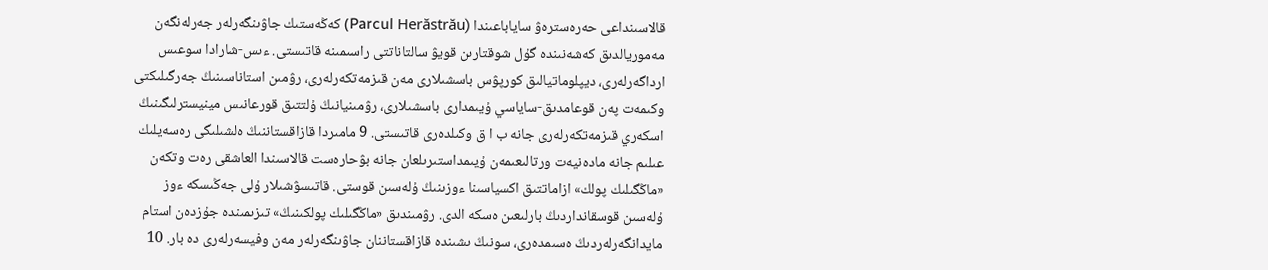قالاسىنداعى حەرەسترەۋ ساياباعىندا (Parcul Herăstrău) كەڭەستىك جاۋىنگەرلەر جەرلەنگەن مەموريالدىق كەشەنىندە گۇل شوقتارىن قويۋ سالتاناتتى راسىمىنە قاتىستى. ءىس-شارادا سوعىس ارداگەرلەرى، ديپلوماتيالىق كورپۋس باسشىلارى مەن قىزمەتكەرلەرى، رۋمىن استاناسىنىڭ جەرگىلىكتى وكىمەت پەن قوعامدىق-ساياسي ۇيىمدارى باسشىلارى، رۋمىنيانىڭ ۇلتتىق قورعانىس مينيسترلىگىنىڭ اسكەري قىزمەتكەرلەرى جانە ب ا ق وكىلدەرى قاتىستى. 9 مامىردا قازاقستاننىڭ ەلشىلىگى رەسەيلىك عىلىم جانە مادەنيەت ورتالىعىمەن ۇيىمداستىرىلعان جانە بۋحارەست قالاسىندا العاشقى رەت وتكەن «ماڭگىلىك پولك» ازاماتتىق اكسياسىنا ءوزىنىڭ ۇلەسىن قوستى. قاتىسۋشىلار ۇلى جەڭىسكە ءوز ۇلەسىن قوسقانداردىڭ بارلىعىن ەسكە الدى. رۋمىندىق «ماڭگىلىك پولكىنىڭ» تىزىمىندە جۇزدەن استام مايدانگەرلەردىڭ ەسىمدەرى، سونىڭ ىشىندە قازاقستاننان جاۋىنگەرلەر مەن وفيسەرلەرى دە بار. 10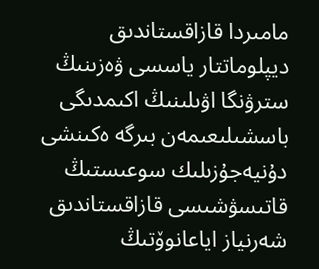مامىردا قازاقستاندىق ديپلوماتتار ياسسى ۋەزىنىڭ سترۋنگا اۋىلىنىڭ اكىمدىگى باسشىلىعىمەن بىرگە ەكىنشى دۇنيەجۇزىلىك سوعىستىڭ قاتىسۋشىسى قازاقستاندىق شەرنياز اياعانوۆتىڭ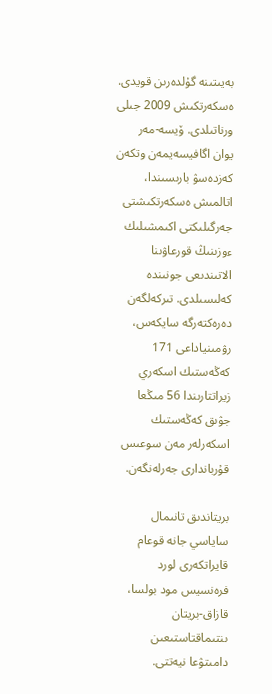بەيىتىنە گۇلدەرىن قويدى. ەسكەرتكىش 2009 جىلى ورناتىلدى. ۆيسە-مەر يوان اگافيسەيمەن وتكەن كەزدەسۋ بارىسىندا، اتالمىش ەسكەرتكىشتى جەرگىلىكتى اكىمشىلىك ءوزىنىڭ قورعاۋىنا الاتىندىعى جونىندە كەلىسىلدى. تىركەلگەن دەرەكتەرگە سايكەس، رۋمىنياداعى 171 كەڭەستىك اسكەري زيراتتارىندا 56 مىڭعا جۋىق كەڭەستىك اسكەرلەر مەن سوعىس قۇرباندارى جەرلەنگەن.

بريتاندىق تانىمال ساياسي جانە قوعام قايراتكەرى لورد فرەنسيس مود بولسا، قازاق-بريتان ىنتىماقتاستىعىن دامىتۋعا نيەتتى.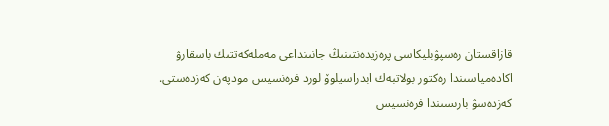قازاقستان رەسپۋبليكاسى پرەزيدەنتىنىڭ جانىنداعى مەملەكەتتىك باسقارۋ اكادەمياسىندا رەكتور بولاتبەك ابدراسيلوۆ لورد فرەنسيس مودپەن كەزدەستى. كەزدەسۋ بارىسىندا فرەنسيس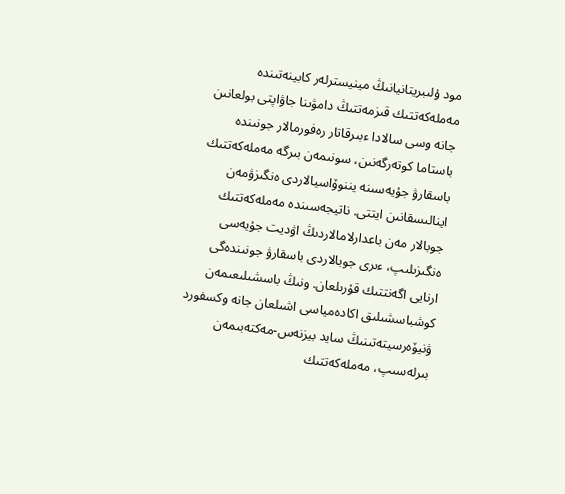مود ۇلىبريتانيانىڭ مينيسترلەر كابينەتىندە مەملەكەتتىك قىزمەتتىڭ دامۋىنا جاۋاپتى بولعانىن جانە وسى سالادا ءبىرقاتار رەفورمالار جونىندە باستاما كوتەرگەنىن، سونىمەن بىرگە مەملەكەتتىك باسقارۋ جۇيەسىنە يننوۆاسيالاردى ەنگىزۋمەن اينالىسقانىن ايتتى. ناتيجەسىندە مەملەكەتتىك جوبالار مەن باعدارلامالاردىڭ اۋديت جۇيەسى ەنگىزىلىپ، ءىرى جوبالاردى باسقارۋ جونىندەگى ارنايى اگەنتتىك قۇرىلعان. ونىڭ باسشىلىعىمەن كوشباسشىلىق اكادەمياسى اشىلعان جانە وكسفورد ۋنيۆەرسيتەتىنىڭ سايد بيزنەس-مەكتەبىمەن بىرلەسىپ، مەملەكەتتىك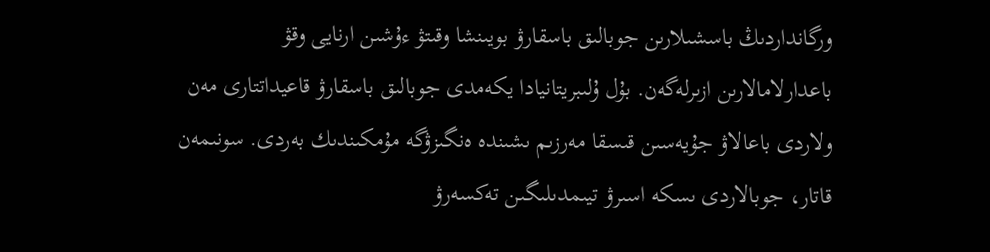ورگانداردىڭ باسشىلارىن جوبالىق باسقارۋ بويىنشا وقىتۋ ءۇشىن ارنايى وقۋ باعدارلامالارىن ازىرلەگەن. بۇل ۇلىبريتانيادا يكەمدى جوبالىق باسقارۋ قاعيداتتارى مەن ولاردى باعالاۋ جۇيەسىن قىسقا مەرزىم ىشىندە ەنگىزۋگە مۇمكىندىك بەردى. سونىمەن قاتار، جوبالاردى ىسكە اسىرۋ تيىمدىلىگىن تەكسەرۋ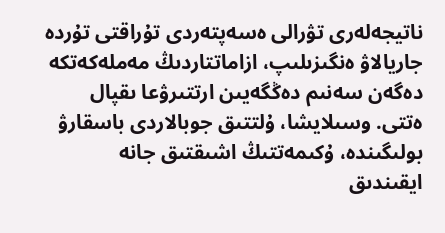ناتيجەلەرى تۋرالى ەسەپتەردى تۇراقتى تۇردە جاريالاۋ ەنگىزىلىپ، ازاماتتاردىڭ مەملەكەتكە دەگەن سەنىم دەڭگەيىن ارتتىرۋعا ىقپال ەتتى. وسىلايشا، ۇلتتىق جوبالاردى باسقارۋ بولىگىندە، ۇكىمەتتىڭ اشىقتىق جانە ايقىندىق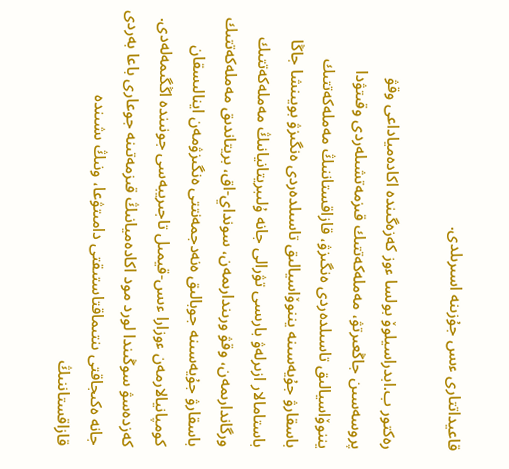قاعيداتتارى ءىس جۇزىنە اسىرىلدى.

رەكتور ب.ابدراسيلوۆ بولسا ءوز كەزەگىندە اكادەمياداعى وقۋ پروسەسىن جاڭعىرتۋ، مەملەكەتتىك قىزمەتشىلەردى وقىتۋدا يننوۆاسيالىق تاسىلدەردى ەنگىزۋ، قازاقستاننىڭ مەملەكەتتىك باسقارۋ جۇيەسىنە يننوۆاسيالىق تاسىلدەردى ەنگىزۋ بويىنشا جاڭا باستامالار ازىرلەۋ بارىسى تۋرالى جانە ۇلىبريتانيانىڭ مەملەكەتتىك ورگاندارىمەن، وقۋ ورىندارىمەن، سونداي-اق، بريتاندىق مەملەكەتتىك باسقارۋ جۇيەسىنە جوبالىق ەنەدجمەنتتى ەنگىزۋمەن اينالىسقان كومپانيالارمەن ءوزارا ءىس-قيمىل تاجىريبەسى جونىندە اڭگىمەلەدى. كەزدەسۋ سوڭىندا لورد مود اكادەميانىڭ قىزمەتىنە جوعارى باعا بەردى جانە ەكىجاقتى ىنتىماقتاستىقتى دامىتۋعا، ونىڭ ىشىندە قازاقستاننىڭ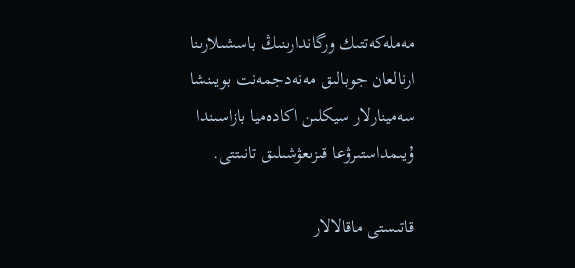مەملەكەتتىك ورگاندارىنىڭ باسشىلارىنا ارنالعان جوبالىق مەنەدجمەنت بويىنشا سەمينارلار سيكلىن اكادەميا بازاسىندا ۇيىمداستىرۋعا قىزىعۋشىلىق تانىتتى.

قاتىستى ماقالالار